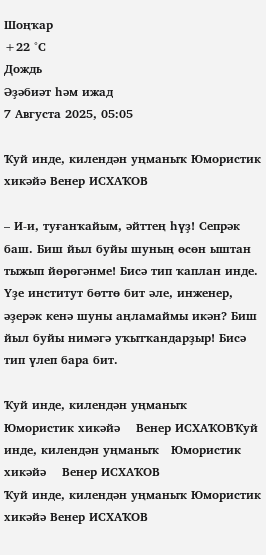Шоңҡар
+22 °С
Дождь
Әҙәбиәт һәм ижад
7 Августа 2025, 05:05

Ҡуй инде, килендән уңманыҡ Юмористик хикәйә Венер ИСХАҠОВ

– И-и, туғанҡайым, әйттең һүҙ! Сепрәк баш. Биш йыл буйы шуның өсөн ыштан тыжып йөрөгәнме! Бисә тип ҡаплан инде. Үҙе институт бөттө бит әле, инженер, әҙерәк кенә шуны аңламаймы икән? Биш йыл буйы нимәгә уҡытҡандарҙыр! Бисә тип үлеп бара бит.

Ҡуй инде, килендән уңманыҡ   Юмористик хикәйә    Венер ИСХАҠОВҠуй инде, килендән уңманыҡ   Юмористик хикәйә    Венер ИСХАҠОВ
Ҡуй инде, килендән уңманыҡ Юмористик хикәйә Венер ИСХАҠОВ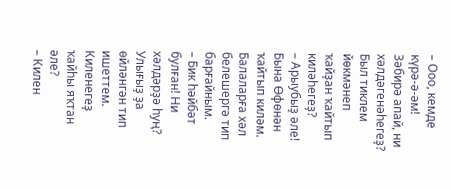– Ооо, кемде күрә-ә-әм! Зәбирә апай, ни хәлдәгенәһегеҙ? Был тиклем йөкмәнеп ҡайҙан ҡайтып киләһегеҙ?
– Арыубыҙ әле! Бына Өфөнән ҡайтып киләм. Балаларға хәл белешергә тип барғайным.
– Бик һәйбәт булған! Ни хәлдәрҙә һуң? Улығыҙ ҙа өйләнгән тип ишеттем. Киленегеҙ ҡайһы яҡтан әле?
– Килен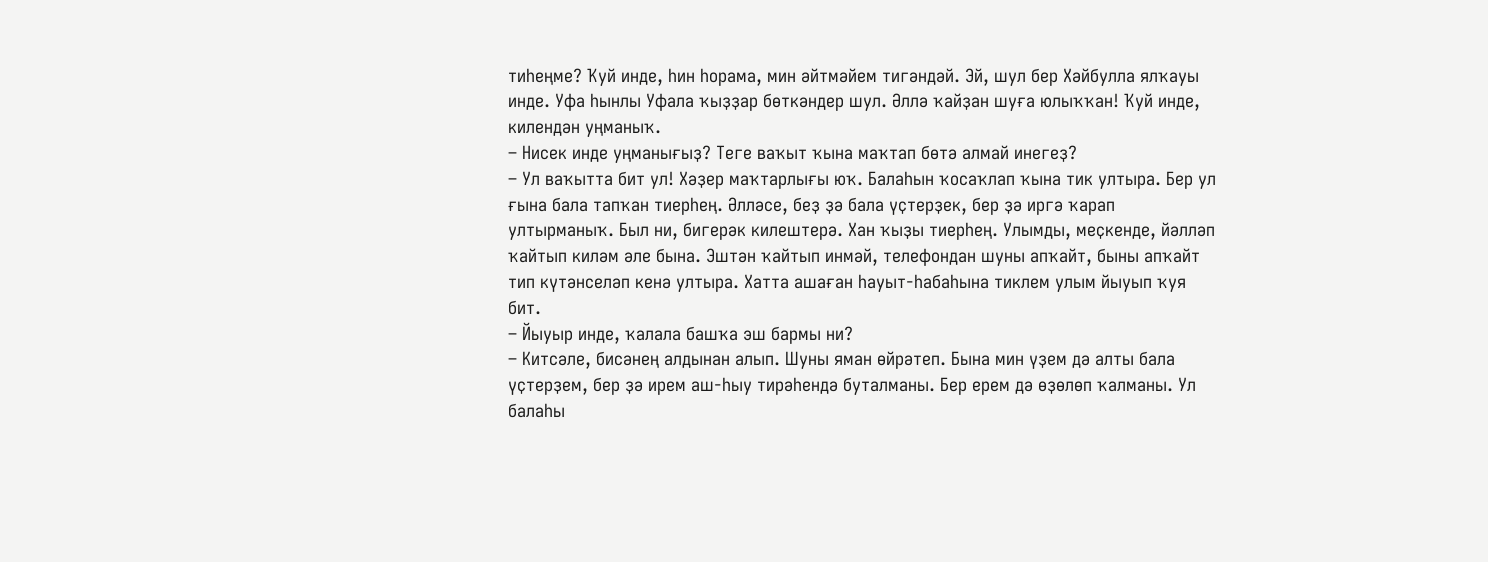тиһеңме? Ҡуй инде, һин һорама, мин әйтмәйем тигәндәй. Эй, шул бер Хәйбулла ялҡауы инде. Уфа һынлы Уфала ҡыҙҙар бөткәндер шул. Әллә ҡайҙан шуға юлыҡҡан! Ҡуй инде, килендән уңманыҡ.
– Нисек инде уңманығыҙ? Теге ваҡыт ҡына маҡтап бөтә алмай инегеҙ?
– Ул ваҡытта бит ул! Хәҙер маҡтарлығы юҡ. Балаһын ҡосаҡлап ҡына тик ултыра. Бер ул ғына бала тапҡан тиерһең. Әлләсе, беҙ ҙә бала үҫтерҙек, бер ҙә иргә ҡарап ултырманыҡ. Был ни, бигерәк килештерә. Хан ҡыҙы тиерһең. Улымды, меҫкенде, йәлләп ҡайтып киләм әле бына. Эштән ҡайтып инмәй, телефондан шуны апҡайт, быны апҡайт тип күтәнселәп кенә ултыра. Хатта ашаған һауыт-һабаһына тиклем улым йыуып ҡуя бит.
– Йыуыр инде, ҡалала башҡа эш бармы ни?
– Китсәле, бисәнең алдынан алып. Шуны яман өйрәтеп. Бына мин үҙем дә алты бала үҫтерҙем, бер ҙә ирем аш-һыу тирәһендә буталманы. Бер ерем дә өҙөлөп ҡалманы. Ул балаһы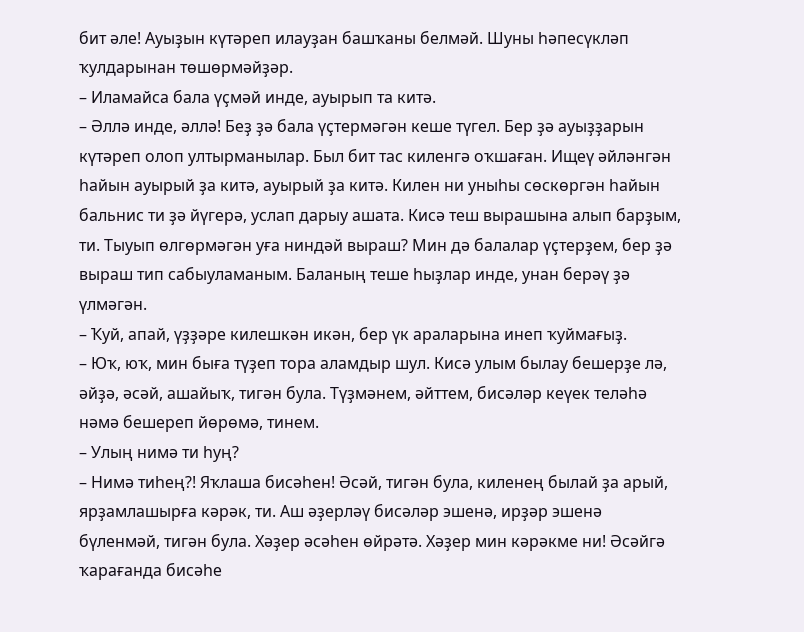бит әле! Ауыҙын күтәреп илауҙан башҡаны белмәй. Шуны һәпесүкләп ҡулдарынан төшөрмәйҙәр.
– Иламайса бала үҫмәй инде, ауырып та китә.
– Әллә инде, әллә! Беҙ ҙә бала үҫтермәгән кеше түгел. Бер ҙә ауыҙҙарын күтәреп олоп ултырманылар. Был бит тас киленгә оҡшаған. Ищеү әйләнгән һайын ауырый ҙа китә, ауырый ҙа китә. Килен ни уныһы сөскөргән һайын бальнис ти ҙә йүгерә, услап дарыу ашата. Кисә теш вырашына алып барҙым, ти. Тыуып өлгөрмәгән уға ниндәй выраш? Мин дә балалар үҫтерҙем, бер ҙә выраш тип сабыуламаным. Баланың теше һыҙлар инде, унан берәү ҙә үлмәгән.
– Ҡуй, апай, үҙҙәре килешкән икән, бер үк араларына инеп ҡуймағыҙ.
– Юҡ, юҡ, мин быға түҙеп тора аламдыр шул. Кисә улым былау бешерҙе лә, әйҙә, әсәй, ашайыҡ, тигән була. Түҙмәнем, әйттем, бисәләр кеүек теләһә нәмә бешереп йөрөмә, тинем.
– Улың нимә ти һуң?
– Нимә тиһең?! Яҡлаша бисәһен! Әсәй, тигән була, киленең былай ҙа арый, ярҙамлашырға кәрәк, ти. Аш әҙерләү бисәләр эшенә, ирҙәр эшенә бүленмәй, тигән була. Хәҙер әсәһен өйрәтә. Хәҙер мин кәрәкме ни! Әсәйгә ҡарағанда бисәһе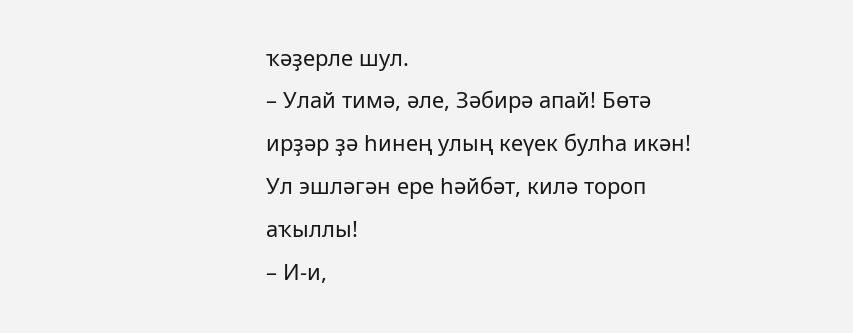ҡәҙерле шул.
– Улай тимә, әле, Зәбирә апай! Бөтә ирҙәр ҙә һинең улың кеүек булһа икән! Ул эшләгән ере һәйбәт, килә тороп аҡыллы!
– И-и,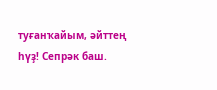туғанҡайым, әйттең һүҙ! Сепрәк баш.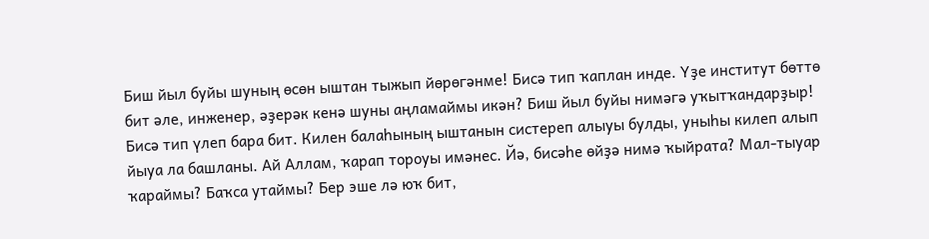Биш йыл буйы шуның өсөн ыштан тыжып йөрөгәнме! Бисә тип ҡаплан инде. Үҙе институт бөттө бит әле, инженер, әҙерәк кенә шуны аңламаймы икән? Биш йыл буйы нимәгә уҡытҡандарҙыр! Бисә тип үлеп бара бит. Килен балаһының ыштанын систереп алыуы булды, уныһы килеп алып йыуа ла башланы. Ай Аллам, ҡарап тороуы имәнес. Йә, бисәһе өйҙә нимә ҡыйрата? Мал-тыуар ҡараймы? Баҡса утаймы? Бер эше лә юҡ бит,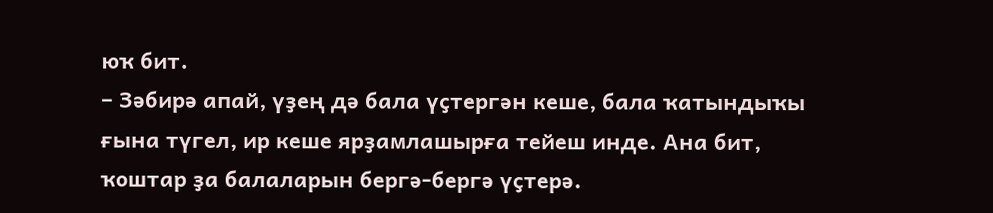юҡ бит.
– Зәбирә апай, үҙең дә бала үҫтергән кеше, бала ҡатындыҡы ғына түгел, ир кеше ярҙамлашырға тейеш инде. Ана бит, ҡоштар ҙа балаларын бергә-бергә үҫтерә.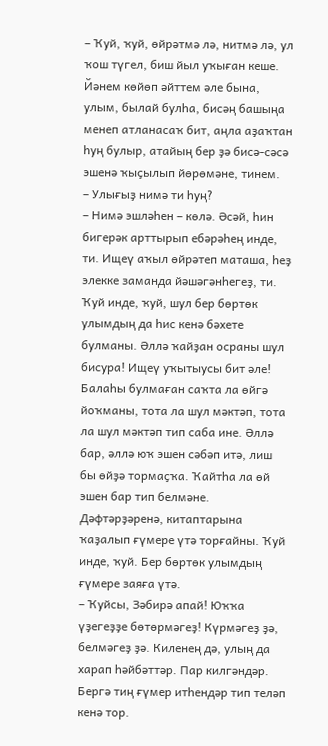– Ҡуй, ҡуй, өйрәтмә лә, нитмә лә, ул ҡош түгел, биш йыл уҡыған кеше. Йәнем көйөп әйттем әле бына, улым, былай булһа, бисәң башыңа менеп атланасаҡ бит, аңла аҙаҡтан һуң булыр, атайың бер ҙә бисә-сәсә эшенә ҡыҫылып йөрөмәне, тинем.
– Улығыҙ нимә ти һуң?
– Нимә эшләһен – көлә. Әсәй, һин бигерәк арттырып ебәрәһең инде, ти. Ищеү аҡыл өйрәтеп маташа, һеҙ элекке заманда йәшәгәнһегеҙ, ти. Ҡуй инде, ҡуй, шул бер бөртөк улымдың да һис кенә бәхете булманы. Әллә ҡайҙан осраны шул бисура! Ищеү уҡытыусы бит әле! Балаһы булмаған саҡта ла өйгә йоҡманы, тота ла шул мәктәп, тота ла шул мәктәп тип саба ине. Әллә бар, әллә юҡ эшен сәбәп итә, лиш бы өйҙә тормаҫҡа. Ҡайтһа ла өй эшен бар тип белмәне. Дәфтәрҙәренә, китаптарына ҡаҙалып ғүмере үтә торғайны. Ҡуй инде, ҡуй. Бер бөртөк улымдың ғүмере заяға үтә.
– Ҡуйсы, Зәбирә апай! Юҡҡа үҙегеҙҙе бөтөрмәгеҙ! Күрмәгеҙ ҙә, белмәгеҙ ҙә. Киленең дә, улың да харап һәйбәттәр. Пар килгәндәр. Бергә тиң ғүмер итһендәр тип теләп кенә тор.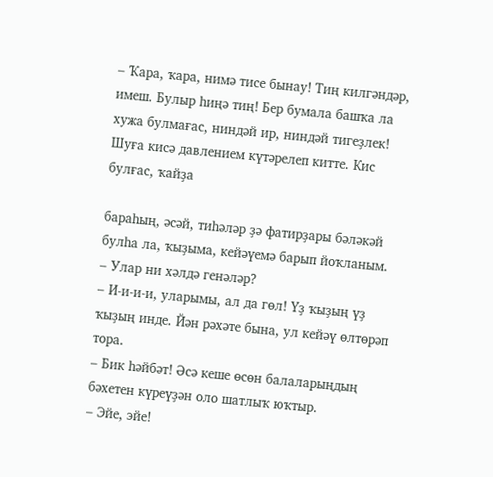– Ҡара, ҡара, нимә тисе бынау! Тиң килгәндәр, имеш. Булыр һиңә тиң! Бер бумала башҡа ла хужа булмағас, ниндәй ир, ниндәй тигеҙлек! Шуға кисә давлением күтәрелеп китте. Кис булғас, ҡайҙа

бараһың, әсәй, тиһәләр ҙә фатирҙары бәләкәй булһа ла, ҡыҙыма, кейәүемә барып йоҡланым.
– Улар ни хәлдә генәләр?
– И-и-и-и, уларымы, ал да гөл! Үҙ ҡыҙың үҙ ҡыҙың инде. Йән рәхәте бына, ул кейәү өлтөрәп тора.
– Бик һәйбәт! Әсә кеше өсөн балаларыңдың бәхетен күреүҙән оло шатлыҡ юҡтыр.
– Эйе, эйе!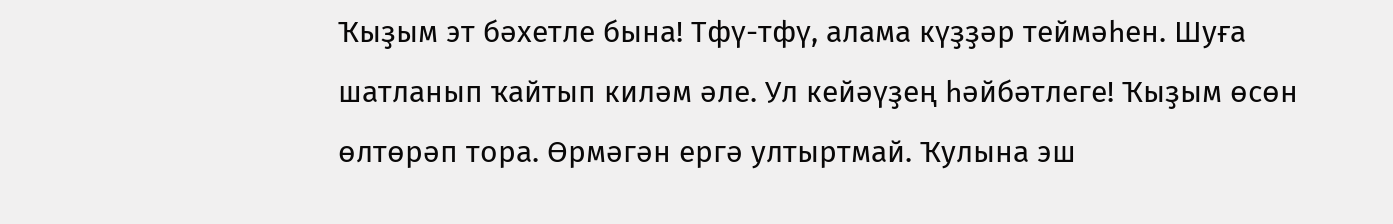Ҡыҙым эт бәхетле бына! Тфү-тфү, алама күҙҙәр теймәһен. Шуға шатланып ҡайтып киләм әле. Ул кейәүҙең һәйбәтлеге! Ҡыҙым өсөн өлтөрәп тора. Өрмәгән ергә ултыртмай. Ҡулына эш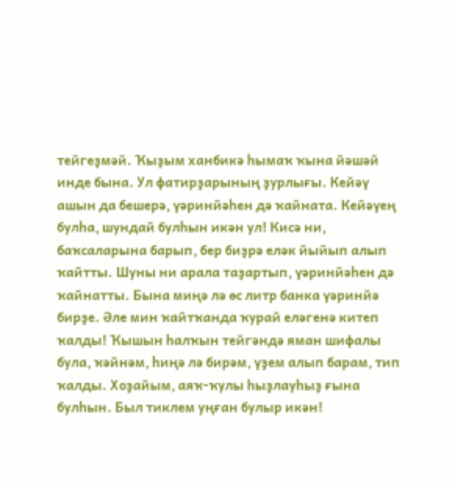тейгеҙмәй. Ҡыҙым ханбикә һымаҡ ҡына йәшәй инде бына. Ул фатирҙарының ҙурлығы. Кейәү ашын да бешерә, үәринйәһен дә ҡайната. Кейәүең булһа, шундай булһын икән ул! Кисә ни, баҡсаларына барып, бер биҙрә еләк йыйып алып ҡайтты. Шуны ни арала таҙартып, үәринйәһен дә ҡайнатты. Бына миңә лә өс литр банка үәринйә бирҙе. Әле мин ҡайтҡанда ҡурай еләгенә китеп ҡалды! Ҡышын һалҡын тейгәндә яман шифалы була, ҡәйнәм, һиңә лә бирәм, үҙем алып барам, тип ҡалды. Хоҙайым, аяҡ-ҡулы һыҙлауһыҙ ғына булһын. Был тиклем уңған булыр икән!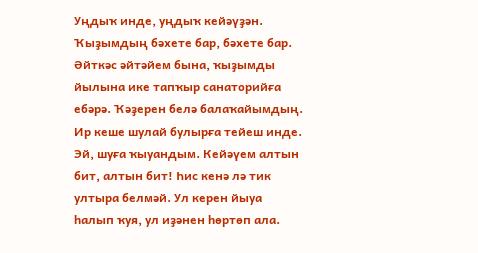Уңдыҡ инде, уңдыҡ кейәүҙән. Ҡыҙымдың бәхете бар, бәхете бар. Әйткәс әйтәйем бына, ҡыҙымды йылына ике тапҡыр санаторийға ебәрә. Ҡәҙерен белә балаҡайымдың. Ир кеше шулай булырға тейеш инде. Эй, шуға ҡыуандым. Кейәүем алтын бит, алтын бит! Һис кенә лә тик ултыра белмәй. Ул керен йыуа һалып ҡуя, ул иҙәнен һөртөп ала.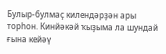Булыр-булмаҫ килендәрҙән ары торһон. Кинйәкәй ҡыҙыма ла шундай ғына кейәү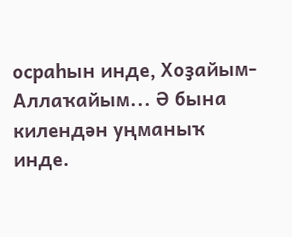осраһын инде, Хоҙайым-Аллаҡайым... Ә бына килендән уңманыҡ инде.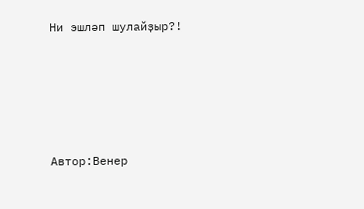Ни эшләп шулайҙыр?!





Автор:Венер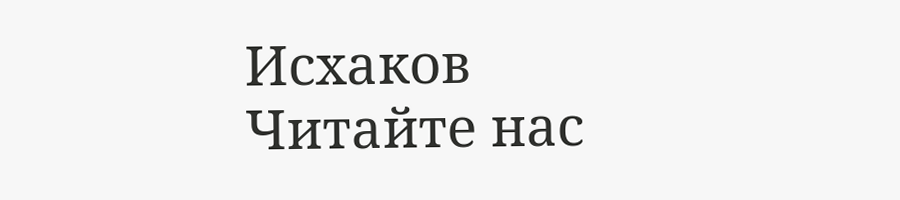Исхаков
Читайте нас